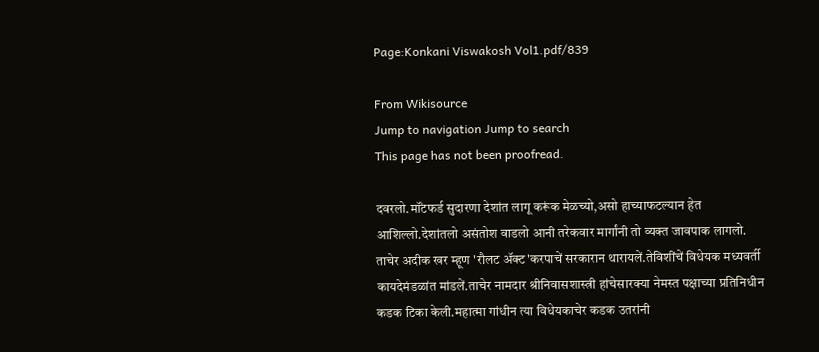Page:Konkani Viswakosh Vol1.pdf/839

From Wikisource
Jump to navigation Jump to search
This page has not been proofread.

दवरलो.मॉंटफर्ड सुदारणा देशांत लागू करूंक मेळच्यो,असो हाच्याफटल्यान हेत आशिल्लो.देशांतलो असंतोश वाडलो आनी तरेकवार मार्गांनी तो व्यक्त जावपाक लागलो. ताचेर अदीक खर म्हूण 'रौलट ॲक्ट'करपाचें सरकारान थारायलें.तेविशींचें विधेयक मध्यवर्ती कायदेमंडळांत मांडलें.ताचेर नामदार श्रीनिवासशास्त्री हांचेसारक्या नेमस्त पक्षाच्या प्रतिनिधीन कडक टिका केली.महात्मा गांधीन त्या विधेयकाचेर कडक उतरांनी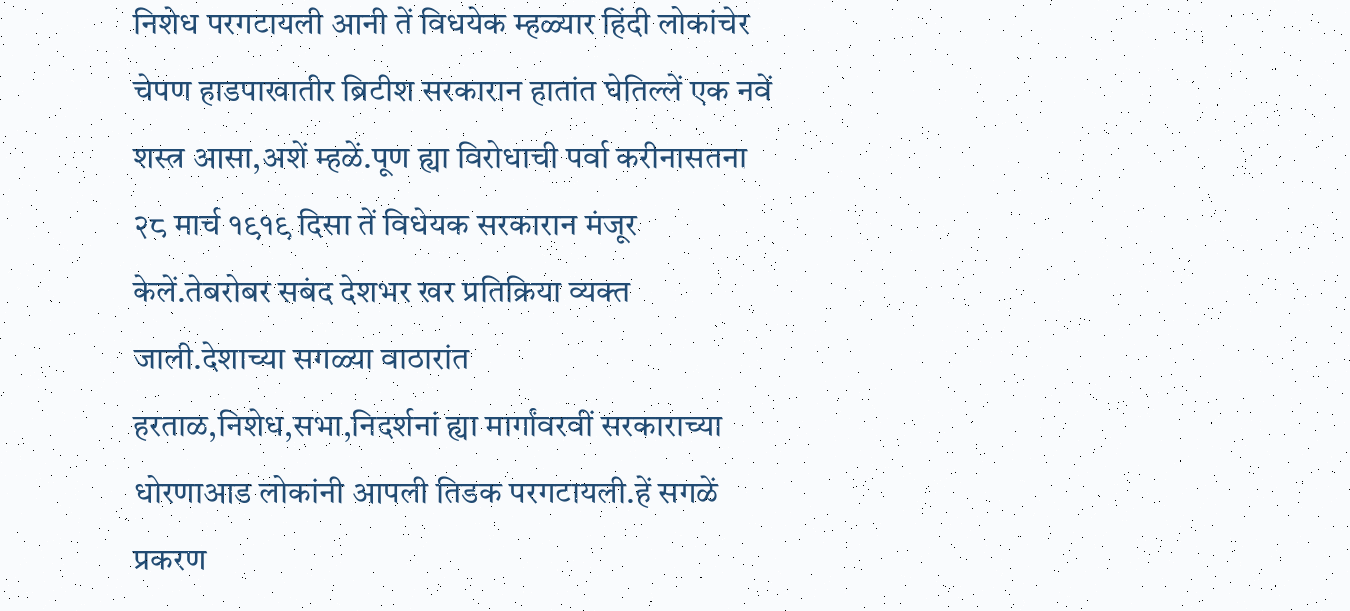निशेध परगटायली आनी तें विधयेक म्हळ्यार हिंदी लोकांचेर चेपण हाडपाखातीर ब्रिटीश सरकारान हातांत घेतिल्लें एक नवें शस्त्र आसा,अशें म्हळें.पूण ह्या विरोधाची पर्वा करीनासतना २८ मार्च १९१९ दिसा तें विधेयक सरकारान मंजूर केलें.तेबरोबर सबंद देशभर खर प्रतिक्रिया व्यक्त जाली.देशाच्या सगळ्या वाठारांत हरताळ,निशेध,सभा,निदर्शनां ह्या मार्गांवरवीं सरकाराच्या धोरणाआड लोकांनी आपली तिडक परगटायली.हें सगळें प्रकरण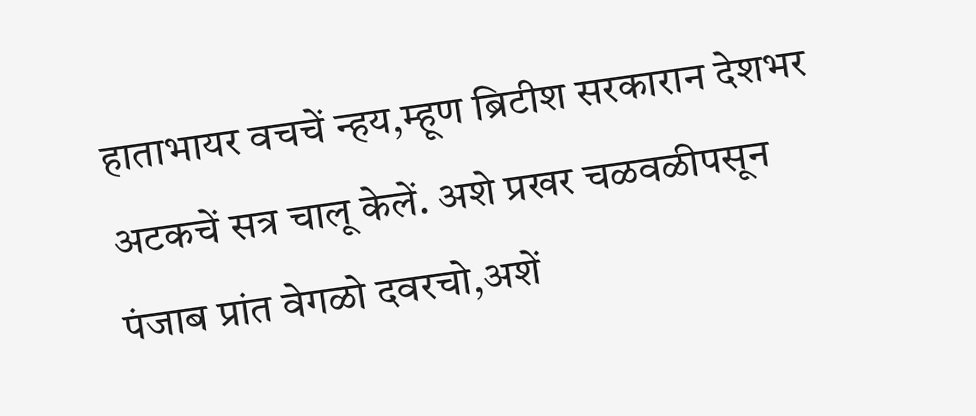हाताभायर वचचें न्हय,म्हूण ब्रिटीश सरकारान देशभर अटकचें सत्र चालू केलें. अशे प्रखर चळवळीपसून पंजाब प्रांत वेगळो दवरचो,अशें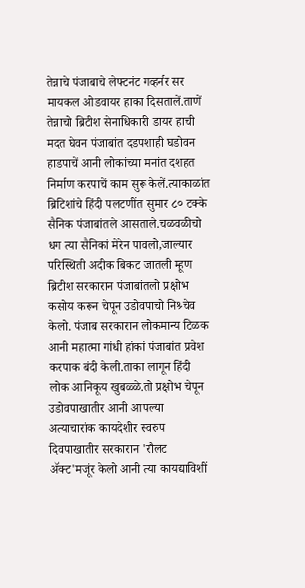तेन्नाचे पंजाबाचे लेफ्टनंट गव्हर्नर सर मायकल ओडवायर हाका दिसतालें.ताणें तेन्नाचो ब्रिटीश सेनाधिकारी डायर हाची मदत घेवन पंजाबांत दडपशाही घडोवन हाडपाचें आनी लोकांच्या मनांत दशहत निर्माण करपाचें काम सुरू केलें.त्याकाळांत ब्रिटिशांचे हिंदी पलटणींत सुमार ८० टक्के सैनिक पंजाबांतले आसताले.चळवळीचो धग त्या सैनिकां मेरेन पावलो,जाल्यार परिस्थिती अदीक बिकट जातली म्हूण ब्रिटीश सरकारान पंजाबांतलो प्रक्षोभ कसोय करून चेपून उडोवपाचो निश्र्चेव केलो. पंजाब सरकारान लोकमान्य टिळक आनी महात्मा गांधी हांकां पंजाबांत प्रवेश करपाक बंदी केली.ताका लागून हिंदी लोक आनिकूय खुबळ्ळे.तो प्रक्षोभ चेपून उडोवपाखातीर आनी आपल्या अत्याचारांक कायदेशीर स्वरुप दिवपाखातीर सरकारान 'रौलट ॲक्ट'मजूंर केलो आनी त्या कायद्याविशीं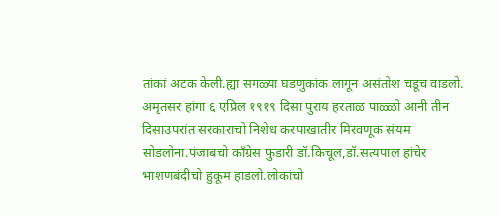तांकां अटक केली.ह्या सगळ्या घडणुकांक लागून असंतोश चडूच वाडलो. अमृतसर हांगा ६ एप्रिल १९१९ दिसा पुराय हरताळ पाळ्ळो आनी तीन दिसाउपरांत सरकाराचो निशेध करपाखातीर मिरवणूक संयम सोडलोना.पंजाबचो कॉंग्रेस फुडारी डॉ.किचूल,डॉ.सत्यपाल हांचेर भाशणबंदीचो हुकूम हाडलो.लोकांचो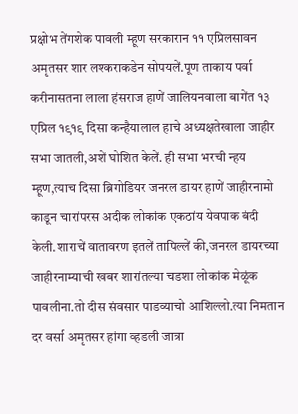प्रक्षोभ तेंगशेक पावली म्हूण सरकारान ११ एप्रिलसावन अमृतसर शार लश्कराकडेन सोपयलें.पूण ताकाय पर्वा करीनासतना लाला हंसराज हाणें जालियनवाला बागेंत १३ एप्रिल १९१९ दिसा कन्हैयालाल हाचे अध्यक्षतेखाला जाहीर सभा जातली,अशें घोशित केलें. ही सभा भरची न्हय म्हूण,त्याच दिसा ब्रिगोडियर जनरल डायर हाणें जाहीरनामो काडून चारांपरस अदीक लोकांक एकठांय येवपाक बंदी केली.शाराचें वातावरण इतलें तापिल्लें की,जनरल डायरच्या जाहीरनाम्याची खबर शारांतल्या चडशा लोकांक मेळूंक पावलीना.तो दीस संवसार पाडव्याचो आशिल्लो.त्या निमतान दर वर्सा अमृतसर हांगा व्हडली जात्रा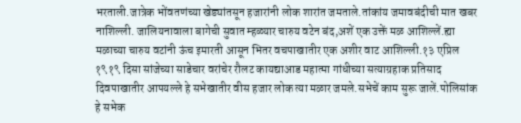भरताली.जात्रेक भोंवतणंच्या खेड्यांतसून हजारांनी लोक शारांत जमताले.तांकांय जमावबंदीची मात खबर नाशिल्ली. जालियनावाला बागेची सुवात म्हळ्यार चारुय वटेन बंद,अशें एक उक्तें मळ आशिल्लें.ह्या मळाच्या चारुय वटांनी ऊंच इमारती आसून भितर वचपाखातीर एक अशीर वाट आशिल्ली.१३ एप्रिल १९१९ दिसा सांजेच्या साडेचार वरांचेर रौलट कायद्याआड महात्मा गांधीच्या सत्याग्रहाक प्रतिसाद दिवपाखातीर आपयल्ले हे सभेखातीर वीस हजार लोक त्या मळार जमले.सभेचें काम सुरू जालें.पोलिसांक हे सभेक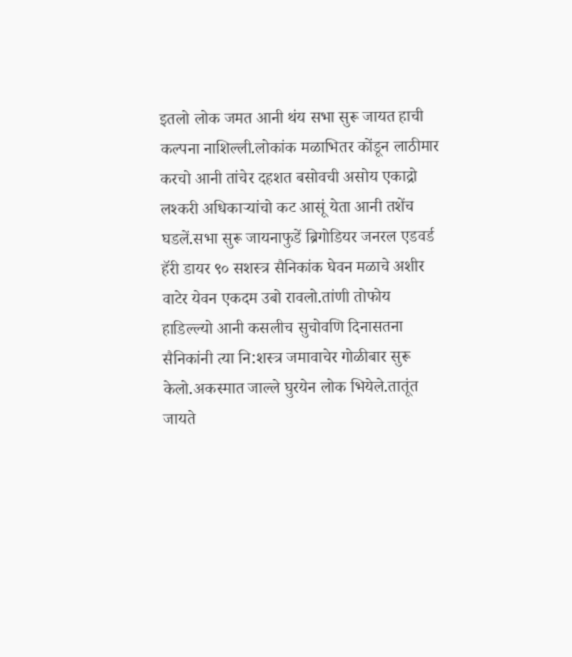इतलो लोक जमत आनी थंय सभा सुरू जायत हाची कल्पना नाशिल्ली.लोकांक मळाभितर कोंडून लाठीमार करचो आनी तांचेर दहशत बसोवची असोय एकाद्रो लश्करी अधिकाऱ्यांचो कट आसूं येता आनी तशेंच घडलें.सभा सुरू जायनाफुडें ब्रिगोडियर जनरल एडवर्ड हॅरी डायर ९० सशस्त्र सैनिकांक घेवन मळाचे अशीर वाटेर येवन एकदम उबो रावलो.तांणी तोफोय हाडिल्ल्यो आनी कसलीच सुचोवणि दिनासतना सैनिकांनी त्या नि:शस्त्र जमावाचेर गोळीबार सुरू केलो.अकस्मात जाल्ले घुरयेन लोक भियेले.तातूंत जायते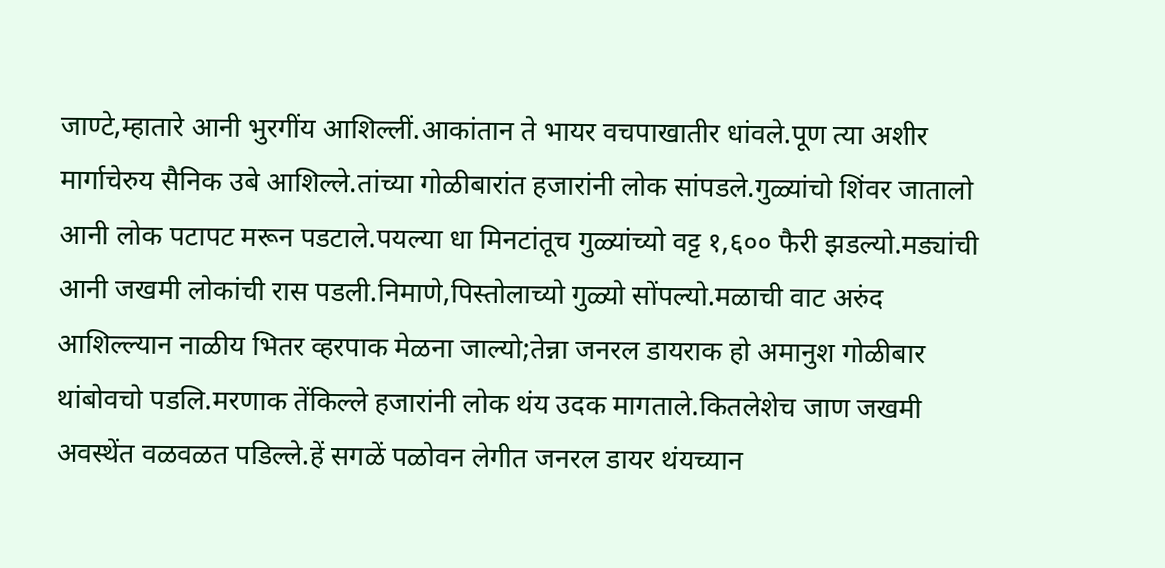जाण्टे,म्हातारे आनी भुरगींय आशिल्लीं.आकांतान ते भायर वचपाखातीर धांवले.पूण त्या अशीर मार्गाचेरुय सैनिक उबे आशिल्ले.तांच्या गोळीबारांत हजारांनी लोक सांपडले.गुळ्यांचो शिंवर जातालो आनी लोक पटापट मरून पडटाले.पयल्या धा मिनटांतूच गुळ्यांच्यो वट्ट १,६०० फैरी झडल्यो.मड्यांची आनी जखमी लोकांची रास पडली.निमाणे,पिस्तोलाच्यो गुळ्यो सोंपल्यो.मळाची वाट अरुंद आशिल्ल्यान नाळीय भितर व्हरपाक मेळना जाल्यो;तेन्ना जनरल डायराक हो अमानुश गोळीबार थांबोवचो पडलि.मरणाक तेंकिल्ले हजारांनी लोक थंय उदक मागताले.कितलेशेच जाण जखमी अवस्थेंत वळवळत पडिल्ले.हें सगळें पळोवन लेगीत जनरल डायर थंयच्यान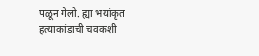पळून गेलो. ह्या भयांकृत हत्याकांडाची चवकशी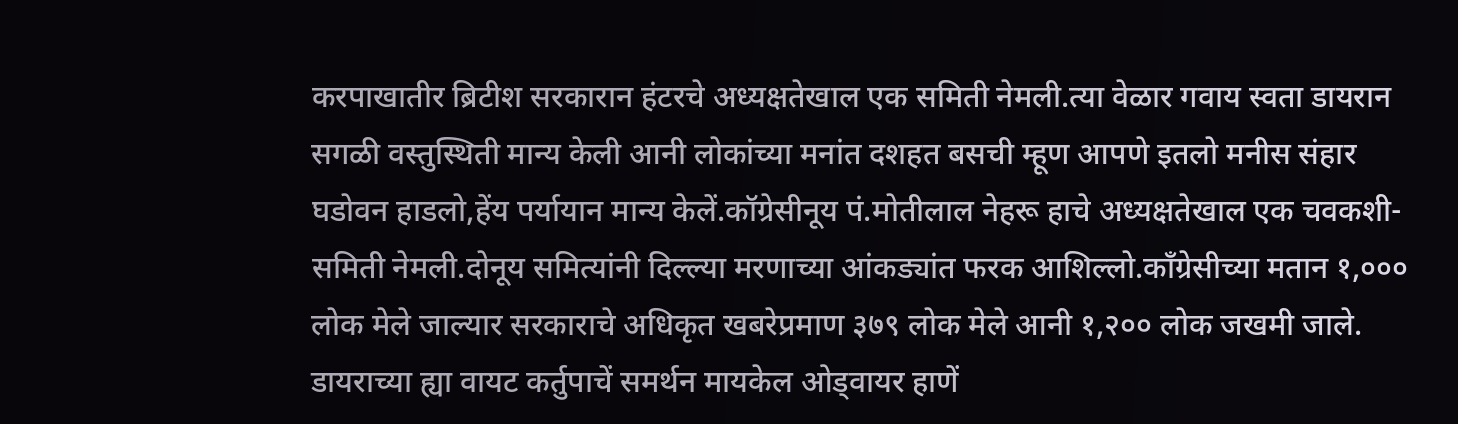करपाखातीर ब्रिटीश सरकारान हंटरचे अध्यक्षतेखाल एक समिती नेमली.त्या वेळार गवाय स्वता डायरान सगळी वस्तुस्थिती मान्य केली आनी लोकांच्या मनांत दशहत बसची म्हूण आपणे इतलो मनीस संहार घडोवन हाडलो,हेंय पर्यायान मान्य केलें.कॉग्रेसीनूय पं.मोतीलाल नेहरू हाचे अध्यक्षतेखाल एक चवकशी-समिती नेमली.दोनूय समित्यांनी दिल्ल्या मरणाच्या आंकड्यांत फरक आशिल्लो.कॉंग्रेसीच्या मतान १,००० लोक मेले जाल्यार सरकाराचे अधिकृत खबरेप्रमाण ३७९ लोक मेले आनी १,२०० लोक जखमी जाले. डायराच्या ह्या वायट कर्तुपाचें समर्थन मायकेल ओड्वायर हाणें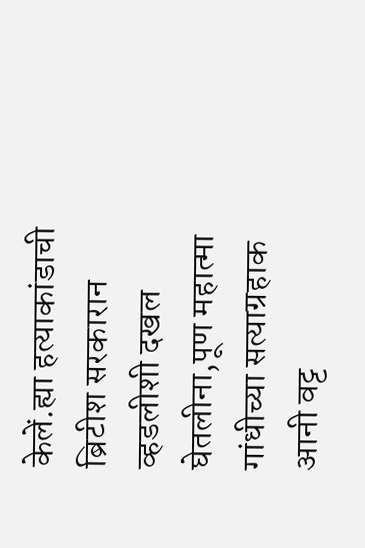केलें.ह्या हत्याकांडाची ब्रिटीश सरकारान व्हडलीशी दखल घेतलीना,पूण महात्मा गांधीच्या सत्याग्रहाक आनी वट्ट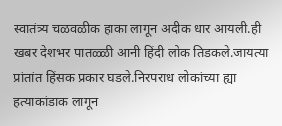स्वातंत्र्य चळवळीक हाका लागून अदीक धार आयली.ही खबर देशभर पातळ्ळी आनी हिंदी लोक तिडकले.जायत्या प्रांतांत हिंसक प्रकार घडले.निरपराध लोकांच्या ह्या हत्याकांडाक लागून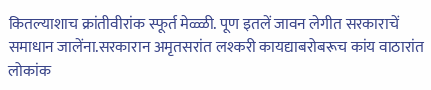कितल्याशाच क्रांतीवीरांक स्फूर्त मेळ्ळी. पूण इतलें जावन लेगीत सरकाराचें समाधान जालेंना.सरकारान अमृतसरांत लश्करी कायद्याबरोबरूच कांय वाठारांत लोकांक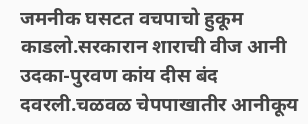जमनीक घसटत वचपाचो हुकूम काडलो.सरकारान शाराची वीज आनी उदका-पुरवण कांय दीस बंद दवरली.चळवळ चेपपाखातीर आनीकूय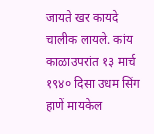जायते खर कायदे चालीक लायले. कांय काळाउपरांत १३ मार्च १९४० दिसा उधम सिंग हाणें मायकेल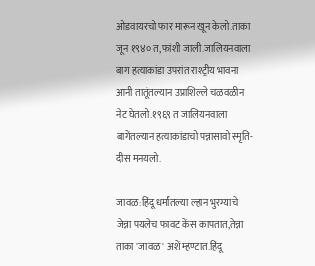ओडवायरचो फार मारून खून केलो.ताका जून १९४० त,फांशी जाली.जालियनवाला बाग हत्याकांडा उपरांत राश्ट्रीय भावना आनी तातूंतल्यान उप्राशिल्ले चळवळीन नेट घेतलो.१९६९ त जालियनवाला बागेंतल्यान हत्याकांडाचो पन्नासावो स्मृति-दीस मनयलो.

जावळ:हिंदू धर्मांतल्या ल्हान भुरग्याचे जेन्ना पयलेच फावट केंस कापतात,तेन्ना ताका 'जावळ' अशें म्हण्टात.हिंदू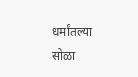धर्मांतल्या सोळा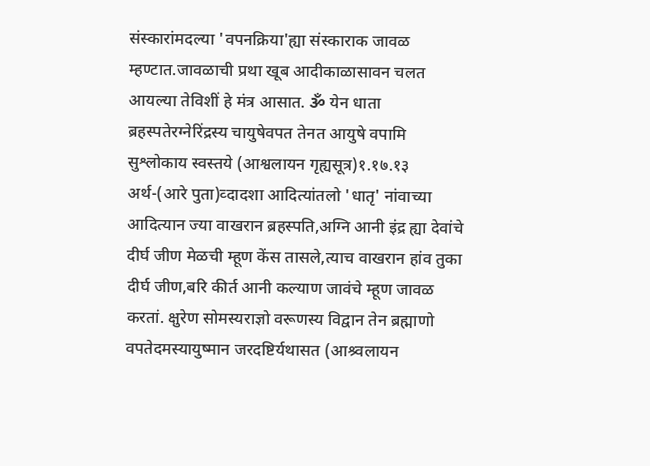संस्कारांमदल्या 'वपनक्रिया'ह्या संस्काराक जावळ म्हण्टात.जावळाची प्रथा खूब आदीकाळासावन चलत आयल्या तेविशीं हे मंत्र आसात. ૐ येन धाता ब्रहस्पतेरग्नेरिंद्रस्य चायुषेवपत तेनत आयुषे वपामि सुश्लोकाय स्वस्तये (आश्वलायन गृह्यसूत्र)१.१७.१३ अर्थ-(आरे पुता)व्दादशा आदित्यांतलो 'धातृ' नांवाच्या आदित्यान ज्या वाखरान ब्रहस्पति,अग्नि आनी इंद्र ह्या देवांचे दीर्घ जीण मेळची म्हूण केंस तासले,त्याच वाखरान हांव तुका दीर्घ जीण,बरि कीर्त आनी कल्याण जावंचे म्हूण जावळ करतां. क्षुरेण सोमस्यराज्ञो वरूणस्य विद्वान तेन ब्रह्माणो वपतेदमस्यायुष्मान जरदष्टिर्यथासत (आश्र्वलायन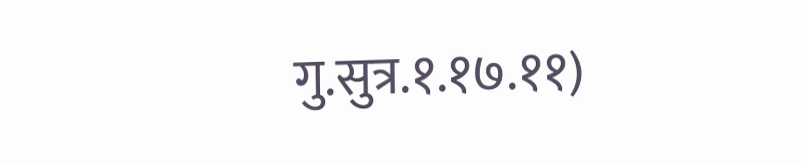गु.सुत्र.१.१७.११)